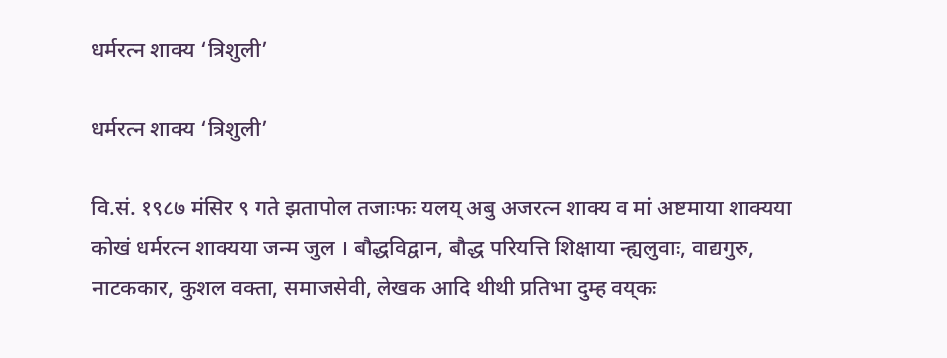धर्मरत्न शाक्य ‘त्रिशुली’

धर्मरत्न शाक्य ‘त्रिशुली’

वि.सं. १९८७ मंसिर ९ गते झतापोल तजाःफः यलय् अबु अजरत्न शाक्य व मां अष्टमाया शाक्यया कोखं धर्मरत्न शाक्यया जन्म जुल । बौद्धविद्वान, बौद्ध परियत्ति शिक्षाया न्ह्यलुवाः, वाद्यगुरु, नाटककार, कुशल वक्ता, समाजसेवी, लेखक आदि थीथी प्रतिभा दुम्ह वय्‌कः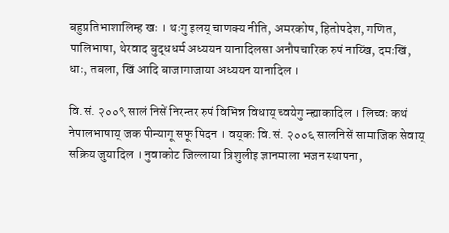बहुप्रतिभाशालिम्ह खः । थःगु इलय् चाणक्य नीति, अमरकोष, हितोपदेश, गणित, पालिभाषा, थेरवाद बुद्धधर्म अध्ययन यानादिलसा अनौपचारिक रुपं नाय्खिं, दमःखिं, धाः, तबला, खिं आदि बाजागाजाया अध्ययन यानादिल ।

वि.सं. २००९ सालं निसें निरन्तर रुपं विभिन्न विधाय् च्वयेगु न्ह्याकादिल । लिच्वः कथं नेपालभाषाय् जक पीन्यागू सफू पिदन । वय्‌कः वि.सं. २००६ सालनिसें सामाजिक सेवाय् सक्रिय जुयादिल । नुवाकोट जिल्लाया त्रिशुलीइ ज्ञानमाला भजन स्थापना,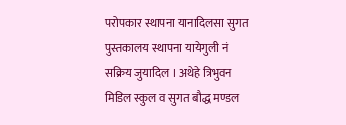परोपकार स्थापना यानादिलसा सुगत पुस्तकालय स्थापना यायेगुली नं सक्रिय जुयादिल । अथेहे त्रिभुवन मिडिल स्कुल व सुगत बौद्ध मण्डल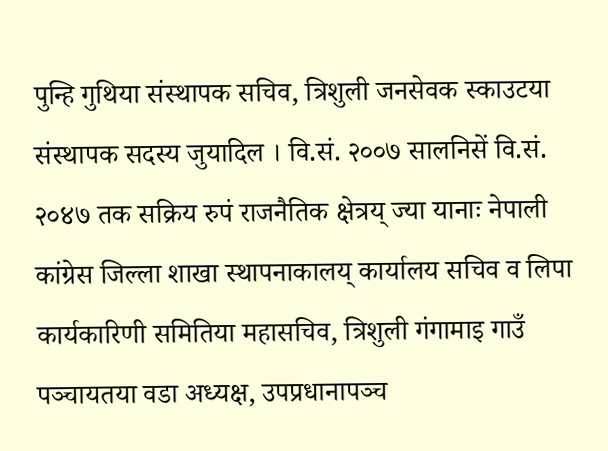पुन्हि गुथिया संस्थापक सचिव, त्रिशुली जनसेवक स्काउटया संस्थापक सदस्य जुयादिल । वि.सं. २००७ सालनिसें वि.सं. २०४७ तक सक्रिय रुपं राजनैतिक क्षेत्रय् ज्या यानाः नेपाली कांग्रेस जिल्ला शाखा स्थापनाकालय् कार्यालय सचिव व लिपा कार्यकारिणी समितिया महासचिव, त्रिशुली गंगामाइ गाउँ पञ्चायतया वडा अध्यक्ष, उपप्रधानापञ्च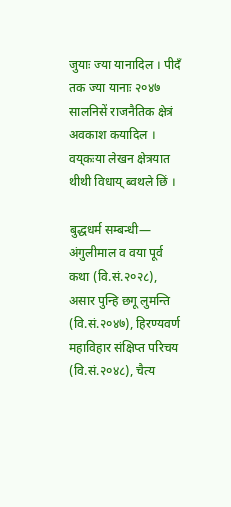जुयाः ज्या यानादिल । पीदँ तक ज्या यानाः २०४७ सालनिसें राजनैतिक क्षेत्रं अवकाश कयादिल । वय्‌कःया लेखन क्षेत्रयात थीथी विधाय् ब्वथले छिं ।

बुद्धधर्म सम्बन्धी— अंगुलीमाल व वया पूर्व कथा (वि.सं.२०२८), असार पुन्हि छगू लुमन्ति (वि.सं.२०४७), हिरण्यवर्ण महाविहार संक्षिप्त परिचय (वि.सं.२०४८), चैत्य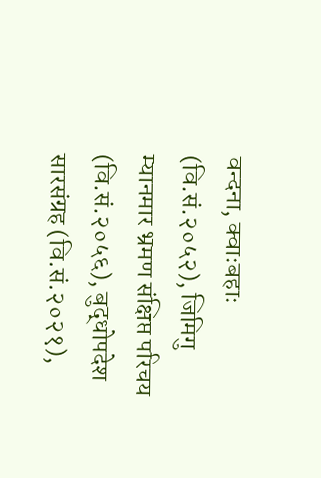वन्दना, क्वाःबहाः (वि.सं.२०५२), जिमिगु म्यानमार भ्रमण संक्षिप्त परिचय (वि.सं.२०५६), बुद्धोपदेश सारसंग्रह (वि.सं.२०२१),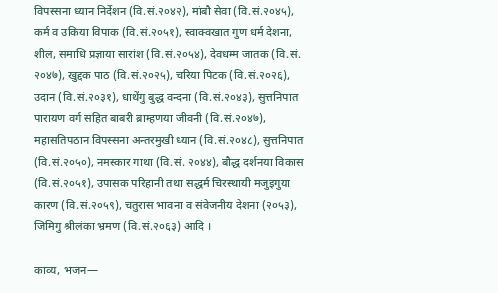विपस्सना ध्यान निर्देशन (वि.सं.२०४२), मांबौ सेवा (वि.सं.२०४५), कर्म व उकिया विपाक (वि.सं.२०५१), स्वाक्वखात गुण धर्म देशना, शील, समाधि प्रज्ञाया सारांश (वि.सं.२०५४), देवधम्म जातक (वि.सं. २०४७), खुद्दक पाठ (वि.सं.२०२५), चरिया पिटक (वि.सं.२०२६), उदान (वि.सं.२०३१), धाथेंगु बुद्ध वन्दना (वि.सं.२०४३), सुत्तनिपात पारायण वर्ग सहित बाबरी ब्राम्हणया जीवनी (वि.सं.२०४७), महासतिपठान विपस्सना अन्तरमुखी ध्यान (वि.सं.२०४८), सुत्तनिपात (वि.सं.२०५०), नमस्कार गाथा (वि.सं. २०४४), बौद्ध दर्शनया विकास (वि.सं.२०५१), उपासक परिहानी तथा सद्धर्म चिरस्थायी मजुइगुया कारण (वि.सं.२०५९), चतुरास भावना व संवेजनीय देशना (२०५३), जिमिगु श्रीलंका भ्रमण (वि.सं.२०६३) आदि ।

काव्य, भजन—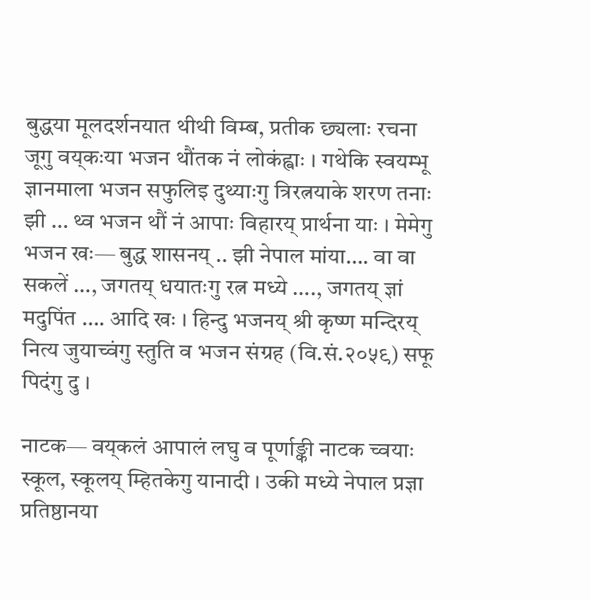बुद्धया मूलदर्शनयात थीथी विम्ब, प्रतीक छ्यलाः रचना जूगु वय्‌कःया भजन थौंतक नं लोकंह्वाः । गथेकि स्वयम्भू ज्ञानमाला भजन सफुलिइ दुथ्याःगु त्रिरत्नयाके शरण तनाः झी … थ्व भजन थौं नं आपाः विहारय् प्रार्थना याः । मेमेगु भजन खः— बुद्ध शासनय् .. झी नेपाल मांया…. वा वा सकलें …, जगतय् धयातःगु रत्न मध्ये …., जगतय् ज्ञां मदुपिंत …. आदि खः । हिन्दु भजनय् श्री कृष्ण मन्दिरय् नित्य जुयाच्वंगु स्तुति व भजन संग्रह (वि.सं.२०५९) सफू पिदंगु दु ।

नाटक— वय्‌कलं आपालं लघु व पूर्णाङ्की नाटक च्वयाः स्कूल, स्कूलय् म्हितकेगु यानादी । उकी मध्ये नेपाल प्रज्ञा प्रतिष्ठानया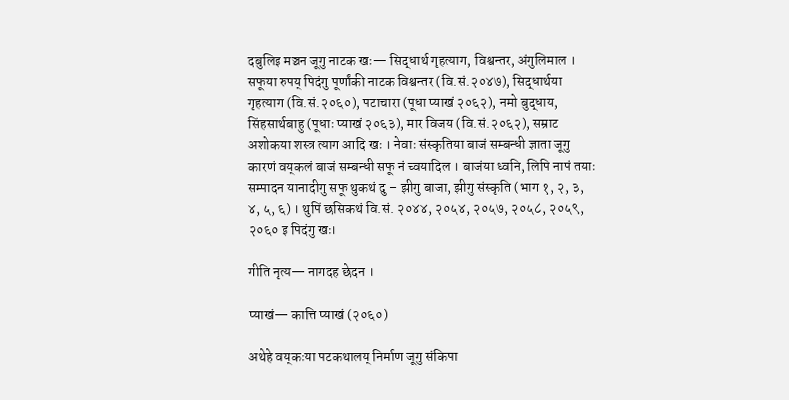दबुलिइ मञ्चन जूगु नाटक खः— सिद्धार्थ गृहत्याग, विश्वन्तर, अंगुलिमाल । सफूया रुपय् पिदंगु पूर्णांकी नाटक विश्वन्तर (वि.सं.२०४७), सिद्धार्थया गृहत्याग (वि.सं.२०६०), पटाचारा (पूधा प्याखं २०६२), नमो बुद्धाय, सिंहसार्थबाहु (पूधाः प्याखं २०६३), मार विजय (वि.सं.२०६२), सम्राट अशोकया शस्त्र त्याग आदि खः । नेवाः संस्कृतिया बाजं सम्बन्धी ज्ञाता जूगु कारणं वय्‌कलं बाजं सम्बन्धी सफू नं च्वयादिल । बाजंया ध्वनि, लिपि नापं तयाः सम्पादन यानादीगु सफू थुकथं दु – झीगु बाजा, झीगु संस्कृति (भाग १, २, ३, ४, ५, ६) । थुपिं छसिकथं वि.सं. २०४४, २०५४, २०५७, २०५८, २०५९, २०६० इ पिदंगु खः।

गीति नृत्य— नागदह छेदन ।

प्याखं— कात्ति प्याखं (२०६०)

अथेहे वय्‌कःया पटकथालय् निर्माण जूगु संकिपा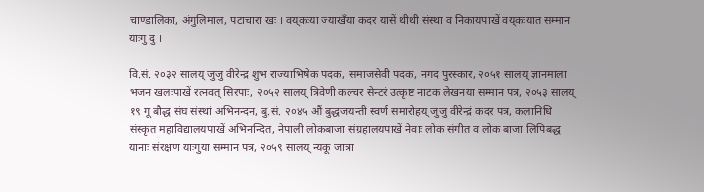चाण्डालिका, अंगुलिमाल, पटाचारा खः । वय्‌कःया ज्याखँया कदर यासें थीथी संस्था व निकायपाखें वय्‌कःयात सम्मान याःगु दु ।

वि.सं. २०३२ सालय् जुजु वीरेन्द्र शुभ राज्याभिषेक पदक, समाजसेवी पदक, नगद पुरस्कार, २०५१ सालय् ज्ञानमाला भजन खलःपाखें रत्नवत् सिरपाः, २०५२ सालय् त्रिवेणी कल्चर सेन्टरं उत्कृष्ट नाटक लेखनया सम्मान पत्र, २०५३ सालय् १९ गू बौद्ध संघ संस्थां अभिनन्दन, बु.सं. २०४५ औं बुद्धजयन्ती स्वर्ण समारोहय् जुजु वीरेन्द्रं कदर पत्र, कलानिधि संस्कृत महाविद्यालयपाखें अभिनन्दित, नेपाली लोकबाजा संग्रहालयपाखें नेवाः लोक संगीत व लोक बाजा लिपिबद्ध यानाः संरक्षण याःगुया सम्मान पत्र, २०५९ सालय् न्यकू जात्रा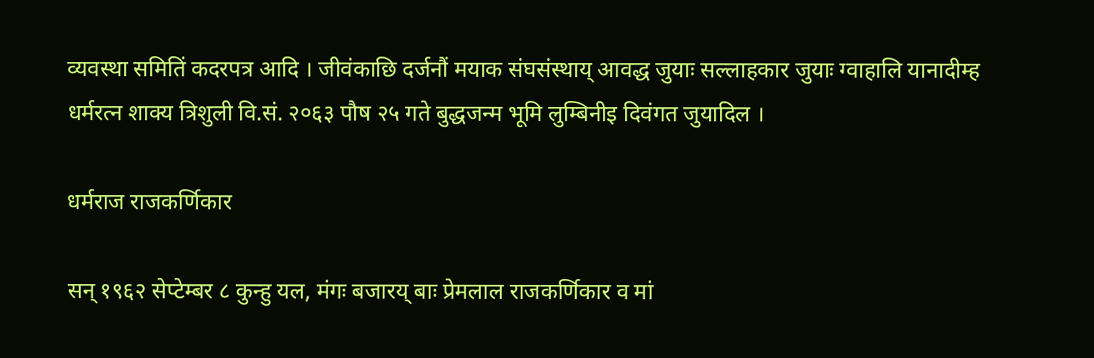व्यवस्था समितिं कदरपत्र आदि । जीवंकाछि दर्जनौं मयाक संघसंस्थाय् आवद्ध जुयाः सल्लाहकार जुयाः ग्वाहालि यानादीम्ह धर्मरत्न शाक्य त्रिशुली वि.सं. २०६३ पौष २५ गते बुद्धजन्म भूमि लुम्बिनीइ दिवंगत जुयादिल ।

धर्मराज राजकर्णिकार

सन् १९६२ सेप्टेम्बर ८ कुन्हु यल, मंगः बजारय् बाः प्रेमलाल राजकर्णिकार व मां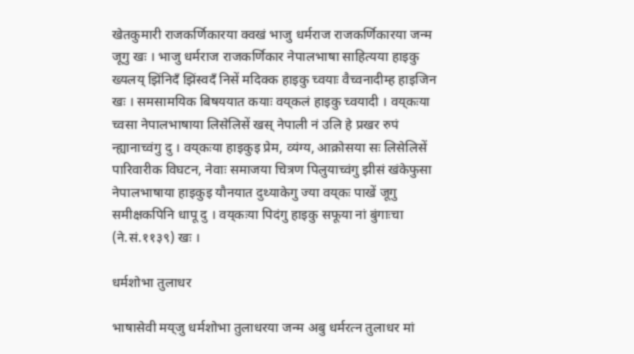खेतकुमारी राजकर्णिकारया क्वखं भाजु धर्मराज राजकर्णिकारया जन्म जूगु खः । भाजु धर्मराज राजकर्णिकार नेपालभाषा साहित्यया हाइकु ख्यलय् झिंनिदँ झिंस्वदँ निसें मदिक्क हाइकु च्वयाः वैच्वनादीम्ह हाइजिन खः । समसामयिक बिषययात कयाः वय्‌कलं हाइकु च्वयादी । वय्‌कःया च्वसा नेपालभाषाया लिसेलिसें खस् नेपाली नं उलि हे प्रखर रुपं न्ह्यानाच्वंगु दु । वय्‌कःया हाइकुइ प्रेम, व्यंग्य, आक्रोसया सः लिसेलिसें पारिवारीक विघटन, नेवाः समाजया चित्रण पिलुयाच्वंगु झीसं खंकेफुसा नेपालभाषाया हाइकुइ यौनयात दुथ्याकेगु ज्या वय्‌कः पाखें जूगु समीक्षकपिनि धापू दु । वय्‌कःया पिदंगु हाइकु सफूया नां बुंगाःचा (ने.सं.११३९) खः ।

धर्मशोभा तुलाधर

भाषासेवी मय्‌जु धर्मशोभा तुलाधरया जन्म अबु धर्मरत्न तुलाधर मां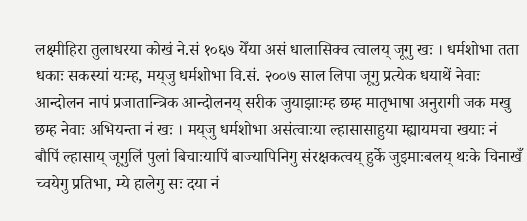लक्ष्मीहिरा तुलाधरया कोखं ने.सं १०६७ येँया असं धालासिक्व त्वालय् जूगु खः । धर्मशोभा तता धकाः सकस्यां यःम्ह, मय्‌जु धर्मशोभा वि.सं. २००७ साल लिपा जूगु प्रत्येक धयाथें नेवाः आन्दोलन नापं प्रजातान्त्रिक आन्दोलनय् सरीक जुयाझाःम्ह छम्ह मातृभाषा अनुरागी जक मखु छम्ह नेवाः अभियन्ता नं खः । मय्‌जु धर्मशोभा असंत्वाःया ल्हासासाहुया म्ह्यायमचा खयाः नं बौपिं ल्हासाय् जूगुलिं पुलां बिचाःयापिं बाज्यापिनिगु संरक्षकत्वय् हुर्के जुइमाःबलय् थःके चिनाखँ च्वयेगु प्रतिभा, म्ये हालेगु सः दया नं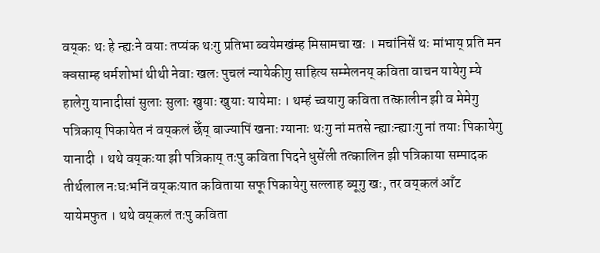वय्‌कः थः हे न्ह्यःने वयाः तप्यंक थःगु प्रतिभा ब्वयेमखंम्ह मिसामचा खः । मचांनिसें थः मांभाय् प्रति मन क्वसाम्ह धर्मशोभां थीथी नेवाः खलः पुचलं न्यायेकीगु साहित्य सम्मेलनय् कविता वाचन यायेगु म्ये हालेगु यानादीसां सुलाः सुलाः खुयाः खुयाः यायेमाः । थम्हं च्वयागु कविता तत्कालीन झी व मेमेगु पत्रिकाय् पिकायेत नं वय्‌कलं छेँय् बाज्यापिं खनाः ग्यानाः थःगु नां मतसे न्ह्याःन्ह्याःगु नां तयाः पिकायेगु यानादी । थथे वय्‌कःया झी पत्रिकाय् तःपु कविता पिदने धुसेंली तत्कालिन झी पत्रिकाया सम्पादक तीर्थलाल नःघःभनिं वय्‌कःयात कविताया सफू पिकायेगु सल्लाह ब्यूगु खः, तर वय्‌कलं आँट यायेमफुत । थथे वय्‌कलं तःपु कविता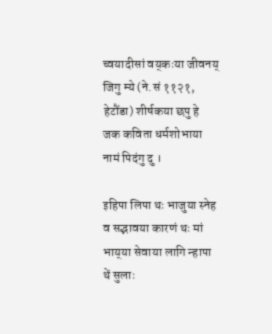च्वयादीसां वय्‌कःया जीवनय् जिगु म्ये (ने.सं ११२१, हेटौंडा) शीर्षकया छपु हे जक कविता धर्मशोभाया नामं पिदंगु दु ।

इहिपा लिपा थः भाजुया स्नेह व सद्भावया कारणं थः मां भाय्‌या सेवाया लागि न्हापा थें सुलाः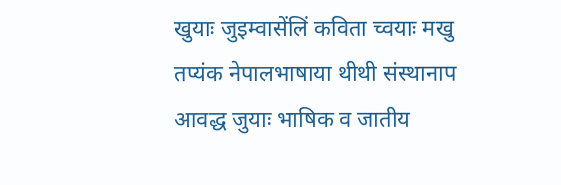खुयाः जुइम्वासेंलिं कविता च्वयाः मखु तप्यंक नेपालभाषाया थीथी संस्थानाप आवद्ध जुयाः भाषिक व जातीय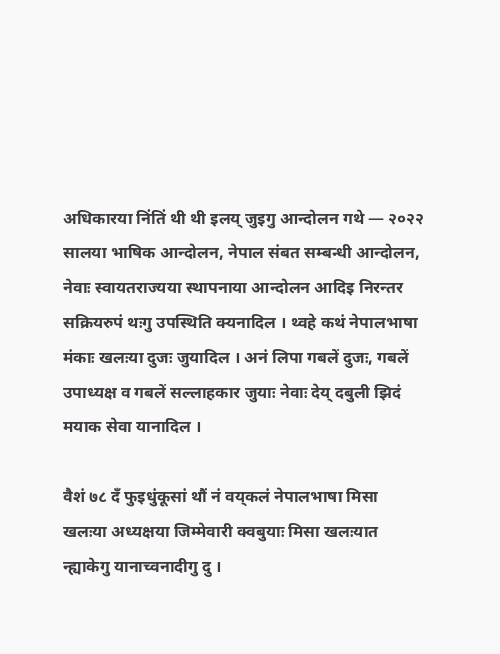अधिकारया निंतिं थी थी इलय् जुइगु आन्दोलन गथे — २०२२ सालया भाषिक आन्दोलन, नेपाल संबत सम्बन्धी आन्दोलन, नेवाः स्वायतराज्यया स्थापनाया आन्दोलन आदिइ निरन्तर सक्रियरुपं थःगु उपस्थिति क्यनादिल । थ्वहे कथं नेपालभाषा मंकाः खलःया दुजः जुयादिल । अनं लिपा गबलें दुजः, गबलें उपाध्यक्ष व गबलें सल्लाहकार जुयाः नेवाः देय् दबुली झिदं मयाक सेवा यानादिल ।

वैशं ७८ दँ फुइधुंकूसां थौं नं वय्‌कलं नेपालभाषा मिसा खलःया अध्यक्षया जिम्मेवारी क्वबुयाः मिसा खलःयात न्ह्याकेगु यानाच्वनादीगु दु ।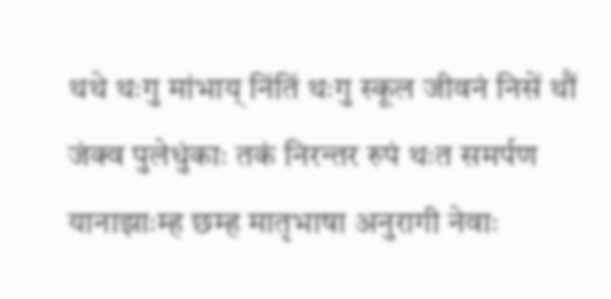थथे थःगु मांभाय् निंतिं थःगु स्कूल जीवनं निसें थौं जंक्व पुलेधुंकाः तकं निरन्तर रुपं थःत समर्पण यानाझाःम्ह छम्ह मातृभाषा अनुरागी नेवाः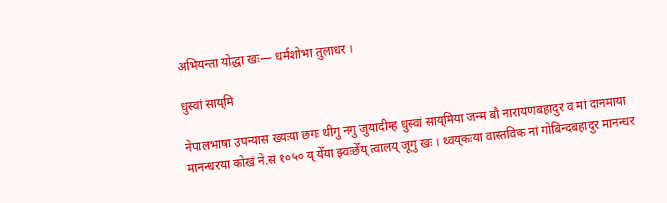अभियन्ता योद्धा खः— धर्मशोभा तुलाधर ।

धुस्वां साय्‌मि

नेपालभाषा उपन्यास ख्यःया छगः थीगु नगु जुयादीम्ह धुस्वां साय्‌मिया जन्म बौ नारायणबहादुर व मां दानमाया मानन्धरया कोखं ने.सं १०५० य् येँया झ्वःछेँय् त्वालय् जूगु खः । थ्वय्‌कःया वास्तविक नां गोबिन्दबहादुर मानन्धर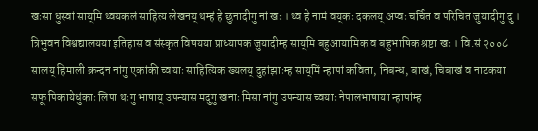खःसा धुस्वां साय्‌मि थ्वयकलं साहित्य लेखनय् थम्हं हे छुनादीगु नां खः । थ्व हे नामं वय्‌कः दकलय् अप्वः चर्चित व परिचित जुयादीगु दु । त्रिभुवन विश्वद्यालयया इतिहास व संस्कृत विषयया प्राध्यापक जुयादीम्ह साय्‌मि बहुआयामिक व बहुभाषिक श्रष्टा खः । वि.सं २००८ सालय् हिमाली क्रन्दन नांगु एकांकी च्वयाः साहित्यिक ख्यलय् दुहांझाःम्ह साय्‌मिं न्हापां कविता, निबन्ध, बाखं, चिबाखं व नाटकया सफू पिकायेधुंकाः लिपा थःगु भाषाय् उपन्यास मदुगु खनाः मिसा नांगु उपन्यास च्वयाः नेपालभाषाया न्हापांम्ह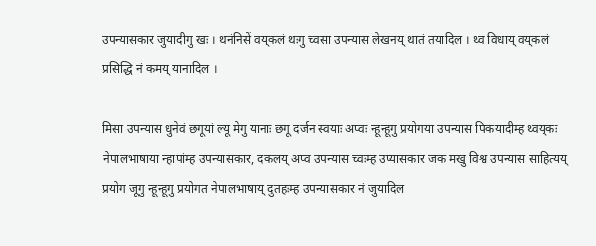उपन्यासकार जुयादीगु खः । थनंनिसें वय्‌कलं थःगु च्वसा उपन्यास लेखनय् थातं तयादिल । थ्व विधाय् वय्‌कलं प्रसिद्धि नं कमय् यानादिल ।

मिसा उपन्यास धुनेवं छगूयां ल्यू मेगु यानाः छगू दर्जन स्वयाः अप्वः न्हून्हूगु प्रयोगया उपन्यास पिकयादीम्ह थ्वय्‌कः नेपालभाषाया न्हापांम्ह उपन्यासकार, दकलय् अप्व उपन्यास च्वःम्ह उप्यासकार जक मखु विश्व उपन्यास साहित्यय् प्रयोग जूगु न्हून्हूगु प्रयोगत नेपालभाषाय् दुतहःम्ह उपन्यासकार नं जुयादिल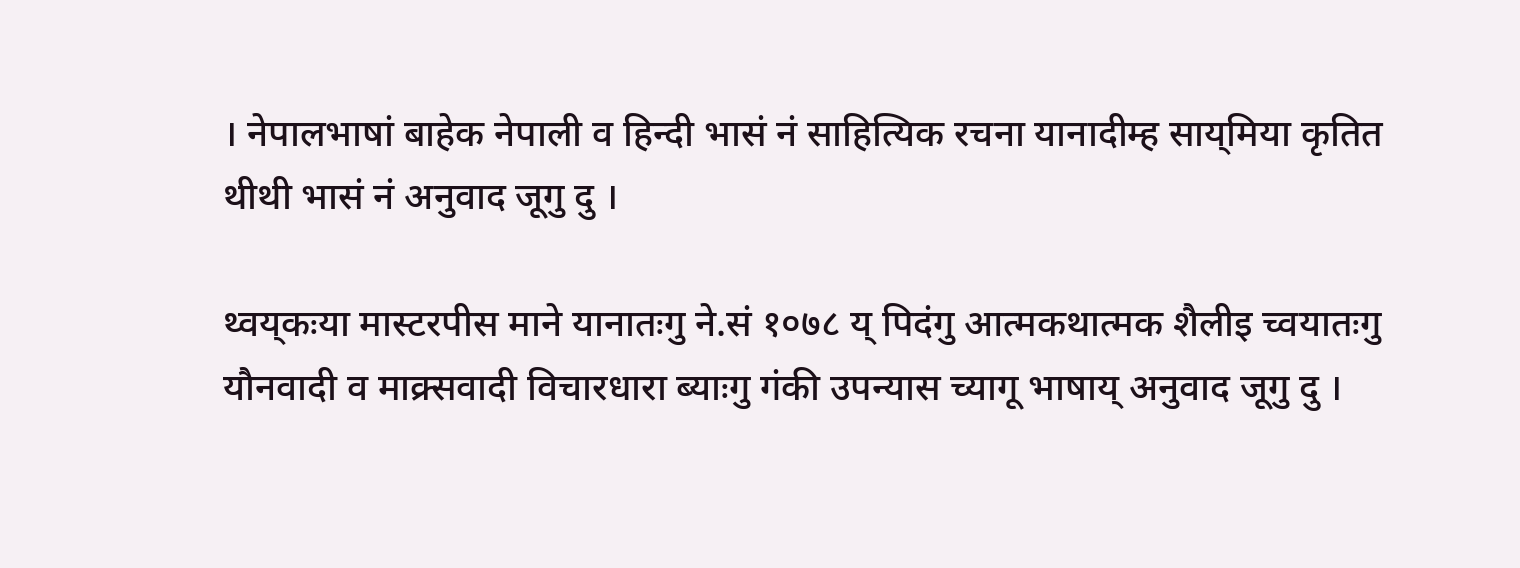। नेपालभाषां बाहेक नेपाली व हिन्दी भासं नं साहित्यिक रचना यानादीम्ह साय्‌मिया कृतित थीथी भासं नं अनुवाद जूगु दु ।

थ्वय्‌कःया मास्टरपीस माने यानातःगु ने.सं १०७८ य् पिदंगु आत्मकथात्मक शैलीइ च्वयातःगु यौनवादी व माक्र्सवादी विचारधारा ब्याःगु गंकी उपन्यास च्यागू भाषाय् अनुवाद जूगु दु ।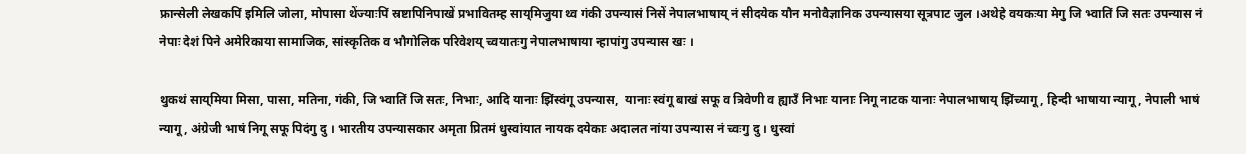फ्रान्सेली लेखकपिं इमिलि जोला, मोपासा थेंज्याःपिं स्रष्टापिनिपाखें प्रभावितम्ह साय्‌मिजुया थ्व गंकी उपन्यासं निसें नेपालभाषाय् नं सीदयेक यौन मनोवैज्ञानिक उपन्यासया सूत्रपाट जुल ।अथेहे वयकःया मेगु जि भ्वातिं जि सतः उपन्यास नं नेपाः देशं पिने अमेरिकाया सामाजिक, सांस्कृतिक व भौगोलिक परिवेशय् च्वयातःगु नेपालभाषाया न्हापांगु उपन्यास खः ।

थुकथं साय्‌मिया मिसा, पासा, मतिना, गंकी, जि भ्वातिं जि सतः, निभाः, आदि यानाः झिंस्वंगू उपन्यास,  यानाः स्वंगू बाखं सफू व त्रिवेणी व ह्याउँ निभाः यानाः निगू नाटक यानाः नेपालभाषाय् झिंच्यागू, हिन्दी भाषाया न्यागू, नेपाली भाषं न्यागू, अंग्रेजी भाषं निगू सफू पिदंगु दु । भारतीय उपन्यासकार अमृता प्रितमं धुस्वांयात नायक दयेकाः अदालत नांया उपन्यास नं च्वःगु दु । धुस्वां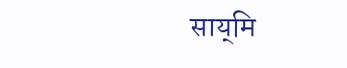साय्‌मि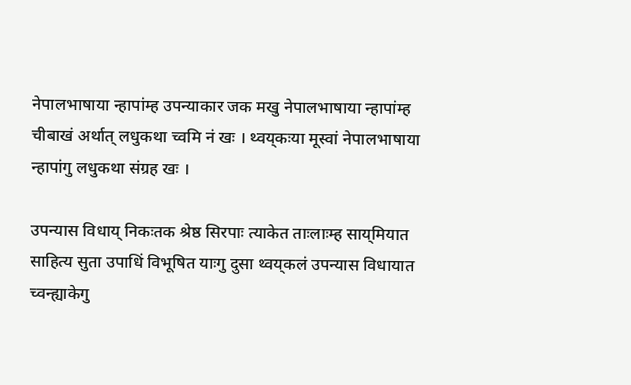नेपालभाषाया न्हापांम्ह उपन्याकार जक मखु नेपालभाषाया न्हापांम्ह चीबाखं अर्थात् लधुकथा च्वमि नं खः । थ्वय्‌कःया मूस्वां नेपालभाषाया न्हापांगु लधुकथा संग्रह खः ।

उपन्यास विधाय् निकःतक श्रेष्ठ सिरपाः त्याकेत ताःलाःम्ह साय्‌मियात साहित्य सुता उपाधिं विभूषित याःगु दुसा थ्वय्‌कलं उपन्यास विधायात च्वन्ह्याकेगु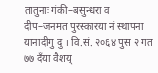तातुनाः गंकी–बसुन्धरा व दीप–जनमत पुरस्कारया नं स्थापना यानादीगु दु । वि.सं. २०६४ पुस २ गत ७७ दँया वैशय्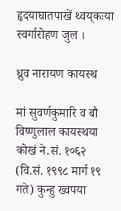हृदयाघातपाखें थ्वय्‌कःया स्वर्गारोहण जुल ।

ध्रुव नारायण कायस्थ

मां सुवर्णकुमारि व बौ विष्णुलाल कायस्थया कोखं ने.सं. १०६२ (वि.सं. १९९८ मार्ग १९ गते) कुन्हु ख्वपया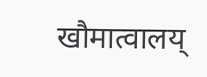खौमात्वालय्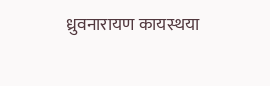ध्रुवनारायण कायस्थया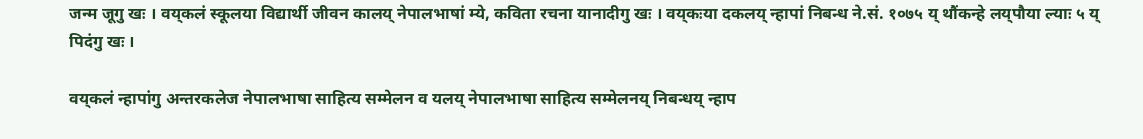जन्म जूगु खः । वय्‌कलं स्कूलया विद्यार्थी जीवन कालय् नेपालभाषां म्ये, कविता रचना यानादीगु खः । वय्‌कःया दकलय् न्हापां निबन्ध ने.सं. १०७५ य् थौंकन्हे लय्‌पौया ल्याः ५ य् पिदंगु खः ।

वय्‌कलं न्हापांगु अन्तरकलेज नेपालभाषा साहित्य सम्मेलन व यलय् नेपालभाषा साहित्य सम्मेलनय् निबन्धय् न्हाप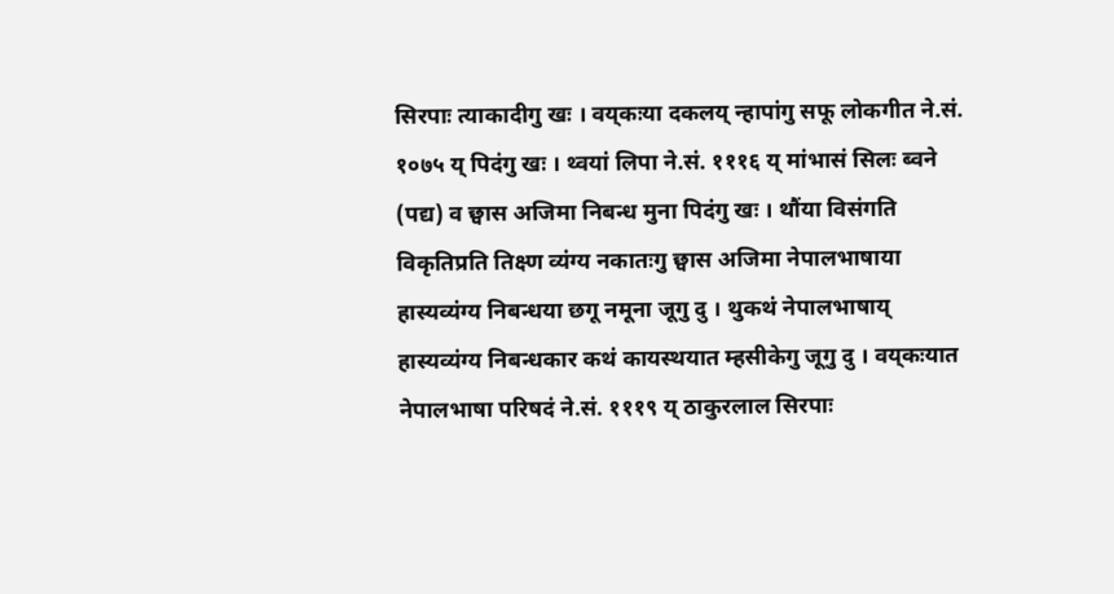सिरपाः त्याकादीगु खः । वय्‌कःया दकलय् न्हापांगु सफू लोकगीत ने.सं. १०७५ य् पिदंगु खः । थ्वयां लिपा ने.सं. १११६ य् मांभासं सिलः ब्वने (पद्य) व छ्वास अजिमा निबन्ध मुना पिदंगु खः । थौंया विसंगति विकृतिप्रति तिक्ष्ण व्यंग्य नकातःगु छ्वास अजिमा नेपालभाषाया हास्यव्यंग्य निबन्धया छगू नमूना जूगु दु । थुकथं नेपालभाषाय् हास्यव्यंग्य निबन्धकार कथं कायस्थयात म्हसीकेगु जूगु दु । वय्‌कःयात नेपालभाषा परिषदं ने.सं. १११९ य् ठाकुरलाल सिरपाः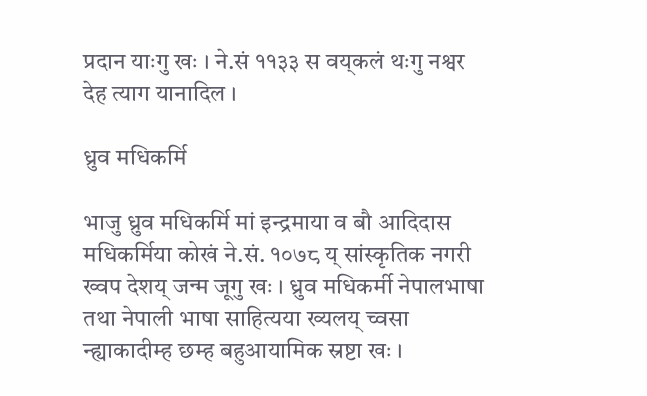प्रदान याःगु खः । ने.सं ११३३ स वय्‌कलं थःगु नश्वर देह त्याग यानादिल ।

ध्रुव मधिकर्मि

भाजु ध्रुव मधिकर्मि मां इन्द्रमाया व बौ आदिदास मधिकर्मिया कोखं ने.सं. १०७८ य् सांस्कृतिक नगरी ख्वप देशय् जन्म जूगु खः । ध्रुव मधिकर्मी नेपालभाषा तथा नेपाली भाषा साहित्यया ख्यलय् च्वसा न्ह्याकादीम्ह छम्ह बहुआयामिक स्रष्टा खः ।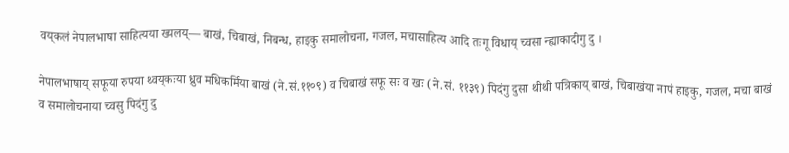वय्‌कलं नेपालभाषा साहित्यया ख्यलय्— बाखं, चिबाखं, निबन्ध, हाइकु समालोचना, गजल, मचासाहित्य आदि तःगू विधाय् च्वसा न्ह्याकादीगु दु ।

नेपालभाषाय् सफूया रुपया थ्वय्‌कःया ध्रुव मधिकर्मिया बाखं (ने.सं.११०९) व चिबाखं सफू सः व खः (ने.सं. ११३९) पिदंगु दुसा थीथी पत्रिकाय् बाखं, चिबाखंया नापं हाइकु, गजल, मचा बाखं व समालोचनाया च्वसु पिदंगु दु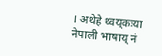। अथेहे थ्वय्‌कःया नेपाली भाषाय् नं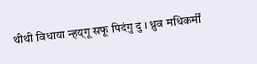थीथी विधाया न्हय्‌गू सफू पिदंगु दु । ध्रुव मधिकर्मीं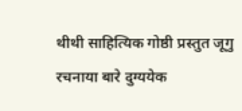थीथी साहित्यिक गोष्ठी प्रस्तुत जूगु रचनाया बारे दुग्ययेक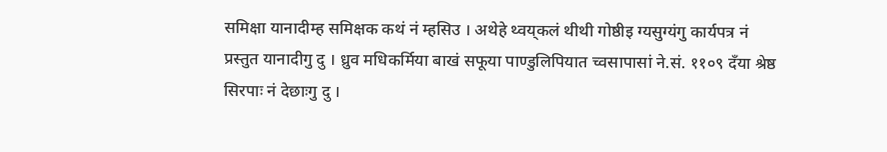समिक्षा यानादीम्ह समिक्षक कथं नं म्हसिउ । अथेहे थ्वय्‌कलं थीथी गोष्ठीइ ग्यसुग्यंगु कार्यपत्र नं प्रस्तुत यानादीगु दु । ध्रुव मधिकर्मिया बाखं सफूया पाण्डुलिपियात च्वसापासां ने.सं. ११०९ दँया श्रेष्ठ सिरपाः नं देछाःगु दु ।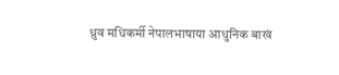ध्रुव मधिकर्मी नेपालभाषाया आधुनिक बाखं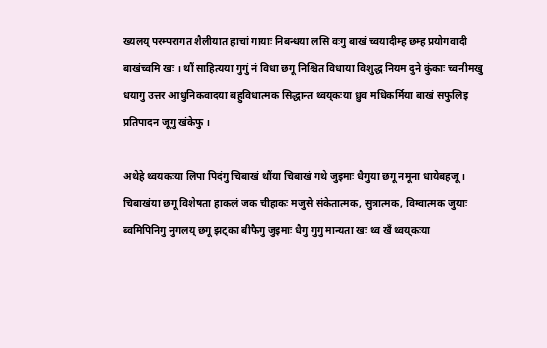ख्यलय् परम्परागत शैलीयात हाचां गायाः निबन्धया लसि वःगु बाखं च्वयादीम्ह छम्ह प्रयोगवादी बाखंच्वमि खः । थौं साहित्यया गुगुं नं विधा छगू निश्चित विधाया विशुद्ध नियम दुने कुंकाः च्वनीमखु धयागु उत्तर आधुनिकवादया बहुविधात्मक सिद्धान्त थ्वय्‌कःया ध्रुव मधिकर्मिया बाखं सफुलिइ प्रतिपादन जूगु खंकेफु ।

अथेहे थ्वयकःया लिपा पिदंगु चिबाखं थौंया चिबाखं गथे जुइमाः धैगुया छगू नमूना धायेबहजू । चिबाखंया छगू विशेषता हाकलं जक चीहाकः मजुसे संकेतात्मक, सुत्रात्मक, विम्वात्मक जुयाः ब्वमिपिनिगु नुगलय् छगू झट्का बीफैगु जुइमाः धैगु गुगु मान्यता खः थ्व खँ थ्वय्‌कःया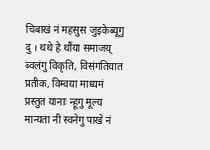चिबाखं नं महसुस जुइकेब्यूगु दु । थथे हे थौंया समाजय् ब्वलंगु विकृति, विसंगतियात प्रतीक, विम्वया माध्यमं प्रस्तुत यानाः न्हूगु मूल्य मान्यता नी स्वनेगु पाखे नं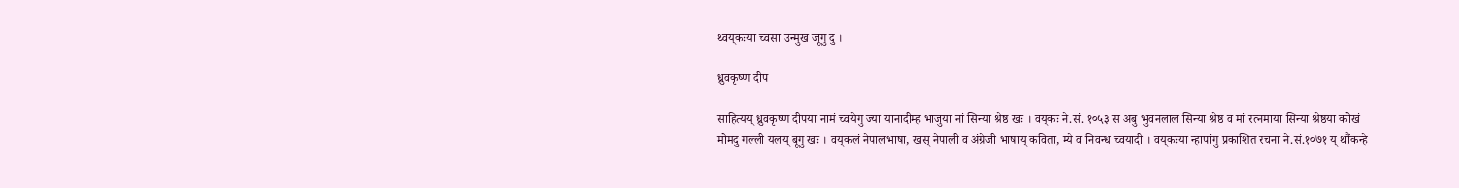थ्वय्‌कःया च्वसा उन्मुख जूगु दु ।

ध्रुवकृष्ण दीप

साहित्यय् ध्रुवकृष्ण दीपया नामं च्वयेगु ज्या यानादीम्ह भाजुया नां सिन्या श्रेष्ठ खः । वय्‌कः ने.सं. १०५३ स अबु भुवनलाल सिन्या श्रेष्ठ व मां रत्नमाया सिन्या श्रेष्ठया कोखं मोमदु गल्ली यलय् बूगु खः । वय्‌कलं नेपालभाषा, खस् नेपाली व अंग्रेजी भाषाय् कविता, म्ये व निवन्ध च्वयादी । वय्‌कःया न्हापांगु प्रकाशित रचना ने.सं.१०७१ य् थौंकन्हे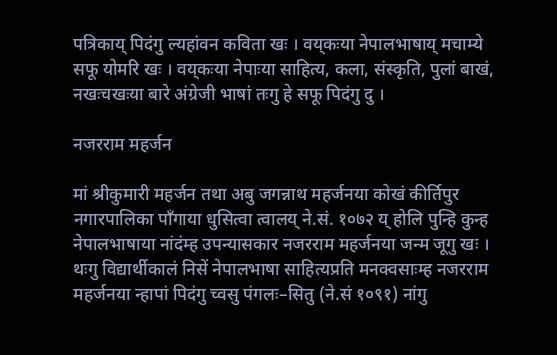पत्रिकाय् पिदंगु ल्यहांवन कविता खः । वय्‌कःया नेपालभाषाय् मचाम्ये सफू योमरि खः । वय्‌कःया नेपाःया साहित्य, कला, संस्कृति, पुलां बाखं, नखःचखःया बारे अंग्रेजी भाषां तःगु हे सफू पिदंगु दु ।

नजरराम महर्जन

मां श्रीकुमारी महर्जन तथा अबु जगन्नाथ महर्जनया कोखं कीर्तिपुर नगारपालिका पाँगाया धुसित्वा त्वालय् ने.सं. १०७२ य् होलि पुन्हि कुन्ह नेपालभाषाया नांदंम्ह उपन्यासकार नजरराम महर्जनया जन्म जूगु खः । थःगु विद्यार्थीकालं निसें नेपालभाषा साहित्यप्रति मनक्वसाःम्ह नजरराम महर्जनया न्हापां पिदंगु च्वसु पंगलः–सितु (ने.सं १०९१) नांगु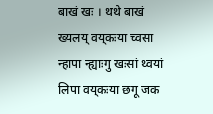बाखं खः । थथे बाखं ख्यलय् वय्‌कःया च्वसा न्हापा न्ह्याःगु खःसां थ्वयां लिपा वय्‌कःया छगू जक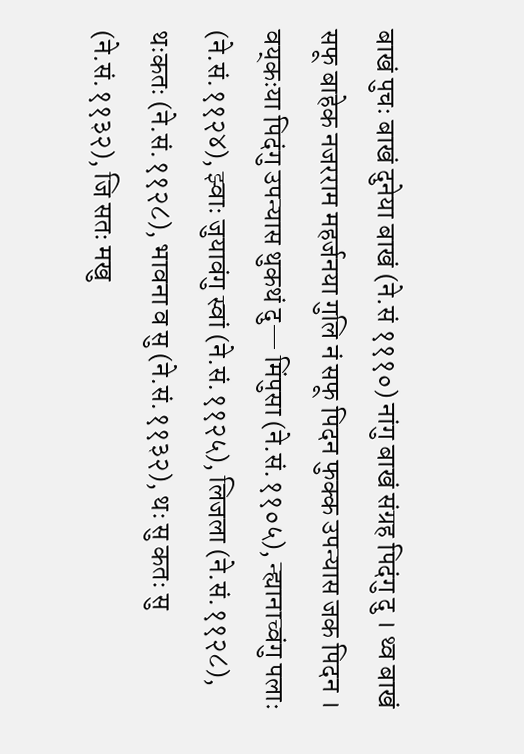बाखं पुचः बाखं दुनेया बाखं (ने.सं १११०) नांगु बाखं संग्रह पिदंगु दु । थ्व बाखं सफू बाहेक नजरराम महर्जनया गुलि नं सफू पिदन फुक्क उपन्यास जक पिदन । वय्‌कःया पिदंगु उपन्यास थुकथं दु— मिंपुसा (ने.सं.११०५), न्ह्यानाच्वंगु पलाः (ने.सं.११२४), झ्वाः जुयावंगु स्वां (ने.सं.११२५), लिजला (ने.सं.११२८), थःकतः (ने.सं.११२८), भावना व सु (ने.सं.११३२), थः सु कतः सु (ने.सं.११३२), जि सतः मखु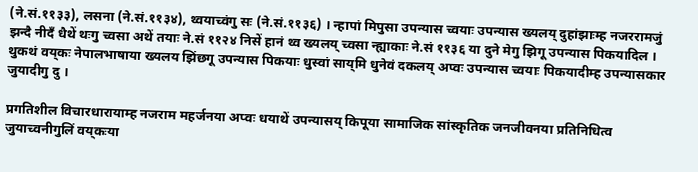(ने.सं.११३३), लसना (ने.सं.११३४), थ्वयाच्वंगु सः (ने.सं.११३६) । न्हापां मिपुसा उपन्यास च्वयाः उपन्यास ख्यलय् दुहांझाःम्ह नजररामजुं झन्दै नीदँ धैथें थःगु च्वसा अथें तयाः ने.सं ११२४ निसें हानं थ्व ख्यलय् च्वसा न्ह्याकाः ने.सं ११३६ या दुने मेगु झिगू उपन्यास पिकयादिल । थुकथं वय्‌कः नेपालभाषाया ख्यलय झिंछगू उपन्यास पिकयाः धुस्वां साय्‌मि धुनेवं दकलय् अप्वः उपन्यास च्वयाः पिकयादीम्ह उपन्यासकार जुयादीगु दु ।

प्रगतिशील विचारधारायाम्ह नजराम महर्जनया अप्वः धयाथें उपन्यासय् किपूया सामाजिक सांस्कृतिक जनजीवनया प्रतिनिधित्व जुयाच्वनीगुलिं वय्‌कःया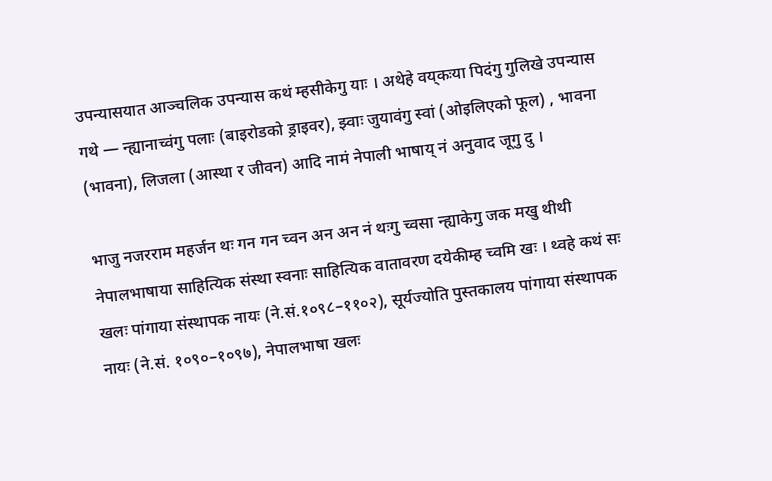उपन्यासयात आञ्चलिक उपन्यास कथं म्हसीकेगु याः । अथेहे वय्‌कःया पिदंगु गुलिखे उपन्यास गथे — न्ह्यानाच्वंगु पलाः (बाइरोडको ड्राइवर), झ्वाः जुयावंगु स्वां (ओइलिएको फूल) , भावना (भावना), लिजला (आस्था र जीवन) आदि नामं नेपाली भाषाय् नं अनुवाद जूगु दु ।

भाजु नजरराम महर्जन थः गन गन च्वन अन अन नं थःगु च्वसा न्ह्याकेगु जक मखु थीथी नेपालभाषाया साहित्यिक संस्था स्वनाः साहित्यिक वातावरण दयेकीम्ह च्वमि खः । थ्वहे कथं सः खलः पांगाया संस्थापक नायः (ने.सं.१०९८–११०२), सूर्यज्योति पुस्तकालय पांगाया संस्थापक नायः (ने.सं. १०९०–१०९७), नेपालभाषा खलः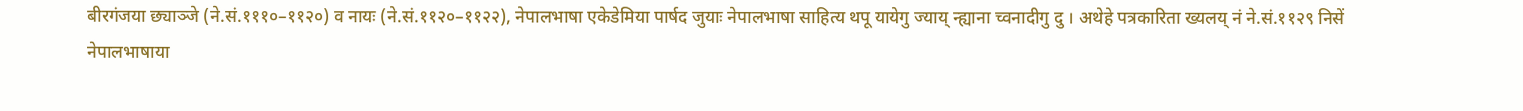बीरगंजया छ्याञ्जे (ने.सं.१११०–११२०) व नायः (ने.सं.११२०–११२२), नेपालभाषा एकेडेमिया पार्षद जुयाः नेपालभाषा साहित्य थपू यायेगु ज्याय् न्ह्याना च्वनादीगु दु । अथेहे पत्रकारिता ख्यलय् नं ने.सं.११२९ निसें नेपालभाषाया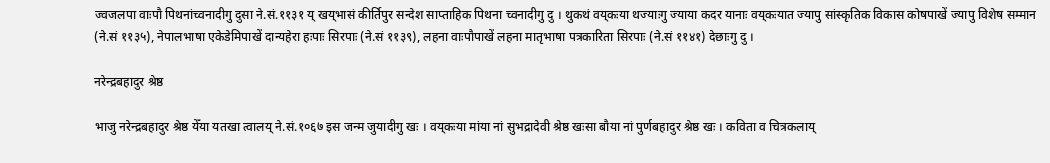ज्वजलपा वाःपौ पिथनांच्वनादीगु दुसा ने.सं.११३१ य् खय्‌भासं कीर्तिपुर सन्देश साप्ताहिक पिथना च्वनादीगु दु । थुकथं वय्‌कःया थज्याःगु ज्याया कदर यानाः वय्‌कःयात ज्यापु सांस्कृतिक विकास कोषपाखें ज्यापु विशेष सम्मान (ने.सं ११३५), नेपालभाषा एकेडेमिपाखें दान्यहेरा हःपाः सिरपाः (ने.सं ११३९), लहना वाःपौपाखें लहना मातृभाषा पत्रकारिता सिरपाः (ने.सं ११४१) देछाःगु दु ।

नरेन्द्रबहादुर श्रेष्ठ

भाजु नरेन्द्रबहादुर श्रेष्ठ येँया यतखा त्वालय् ने.सं.१०६७ इस जन्म जुयादीगु खः । वय्‌कःया मांया नां सुभद्रादेवी श्रेष्ठ खःसा बौया नां पुर्णबहादुर श्रेष्ठ खः । कविता व चित्रकलाय्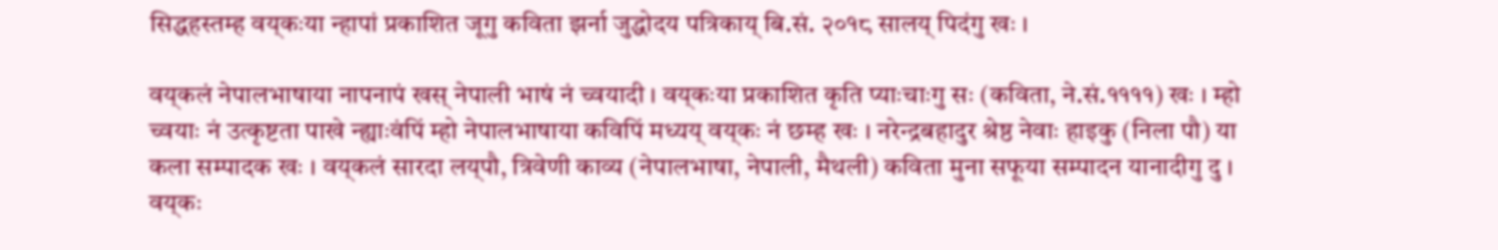सिद्धहस्तम्ह वय्‌कःया न्हापां प्रकाशित जूगु कविता झर्ना जुद्धोदय पत्रिकाय् बि.सं. २०१८ सालय् पिदंगु खः ।

वय्‌कलं नेपालभाषाया नापनापं खस् नेपाली भाषं नं च्वयादी । वय्‌कःया प्रकाशित कृति प्याःचाःगु सः (कविता, ने.सं.११११) खः । म्हो च्वयाः नं उत्कृष्टता पाखे न्ह्याःवंपिं म्हो नेपालभाषाया कविपिं मध्यय् वय्‌कः नं छम्ह खः । नरेन्द्रबहादुर श्रेष्ठ नेवाः हाइकु (निला पौ) या कला सम्पादक खः । वय्‌कलं सारदा लय्‌पौ, त्रिवेणी काव्य (नेपालभाषा, नेपाली, मैथली) कविता मुना सफूया सम्पादन यानादीगु दु । वय्‌कः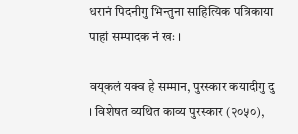धरानं पिदनीगु भिन्तुना साहित्यिक पत्रिकाया पाहां सम्पादक नं खः ।

वय्‌कलं यक्व हे सम्मान, पुरस्कार कयादीगु दु । विशेषत व्यथित काव्य पुरस्कार (२०५०),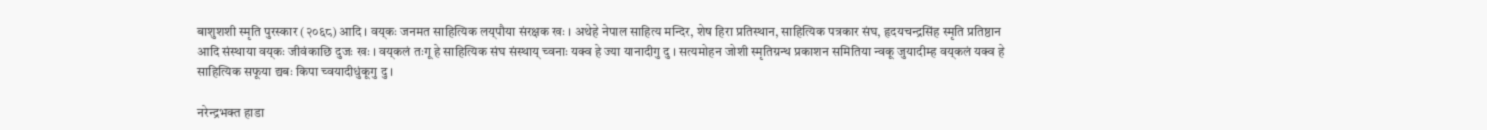बाशुशशी स्मृति पुरस्कार (२०६८) आदि । वय्‌कः जनमत साहित्यिक लय्‌पौया संरक्षक खः । अथेहे नेपाल साहित्य मन्दिर, शेष हिरा प्रतिस्थान, साहित्यिक पत्रकार संघ, हृदयचन्द्रसिंह स्मृति प्रतिष्ठान आदि संस्थाया वय्‌कः जीवंकाछि दुजः खः । वय्‌कलं तःगू हे साहित्यिक संघ संस्थाय् च्वनाः यक्व हे ज्या यानादीगु दु । सत्यमोहन जोशी स्मृतिग्रन्थ प्रकाशन समितिया न्वकू जुयादीम्ह वय्‌कलं यक्व हे साहित्यिक सफूया द्यबः किपा च्वयादीधुंकूगु दु ।

नरेन्द्रभक्त हाडा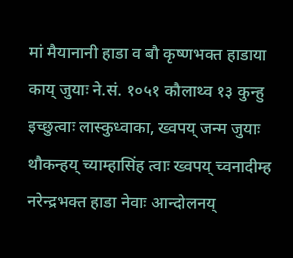मां मैयानानी हाडा व बौ कृष्णभक्त हाडाया काय् जुयाः ने.सं. १०५१ कौलाथ्व १३ कुन्हु इच्छुत्वाः लास्कुध्वाका, ख्वपय् जन्म जुयाः थौकन्हय् च्याम्हासिंह त्वाः ख्वपय् च्वनादीम्ह नरेन्द्रभक्त हाडा नेवाः आन्दोलनय्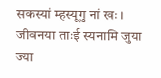सकस्यां म्हस्यूगु नां खः । जीवनया ताःई स्यनामि जुया ज्या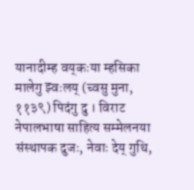यानादीम्ह वय्‌कःया म्हसिका मालेगु झ्वःलय् (च्वसु मुना, ११३९) पिदंगु दु । विराट नेपालभाषा साहित्य सम्मेलनया संस्थापक दुजः, नेवाः देय् गुथि,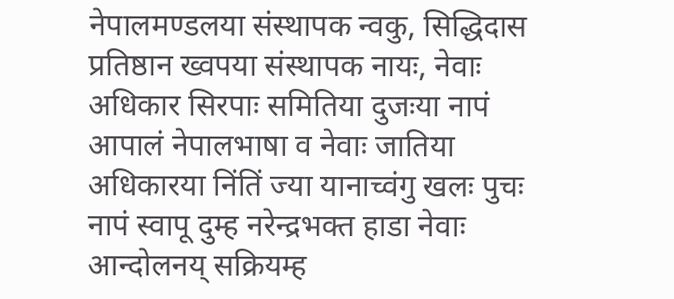नेपालमण्डलया संस्थापक न्वकु, सिद्धिदास प्रतिष्ठान ख्वपया संस्थापक नायः, नेवाः अधिकार सिरपाः समितिया दुजःया नापं आपालं नेपालभाषा व नेवाः जातिया अधिकारया निंतिं ज्या यानाच्वंगु खलः पुचः नापं स्वापू दुम्ह नरेन्द्रभक्त हाडा नेवाः आन्दोलनय् सक्रियम्ह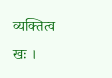व्यक्तित्व खः ।